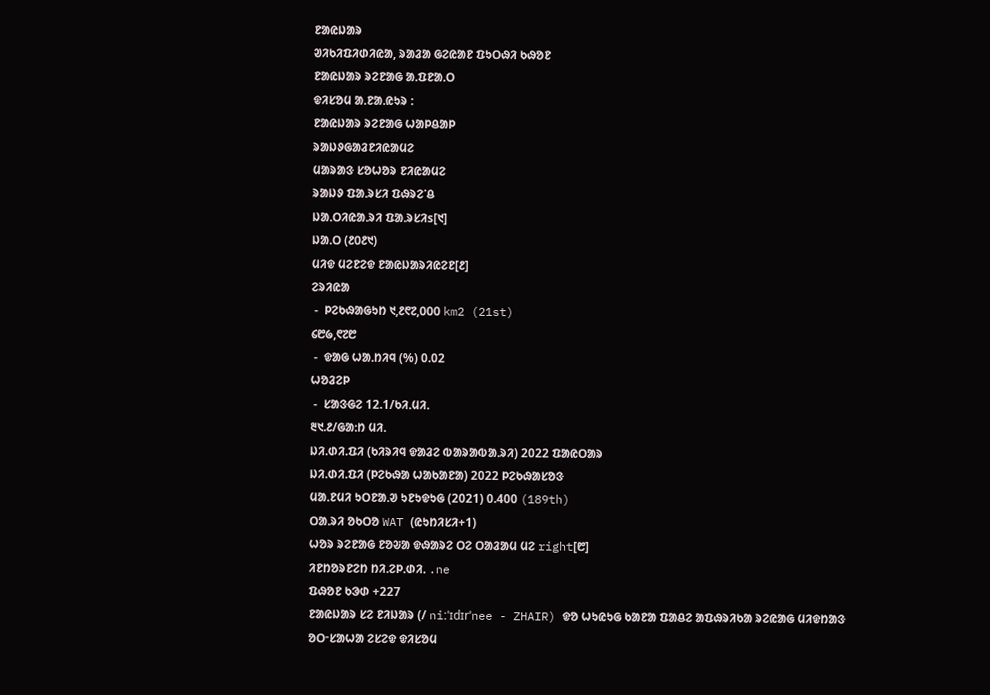ᱱᱟᱭᱡᱟᱨ
ᱣᱤᱠᱤᱯᱤᱰᱤᱭᱟ, ᱨᱟᱲᱟ ᱜᱮᱭᱟᱱ ᱯᱩᱛᱷᱤ ᱠᱷᱚᱱ
ᱱᱟᱭᱡᱟᱨ ᱨᱮᱱᱟᱜ ᱟᱹᱯᱱᱟᱹᱛ
ᱫᱤᱥᱚᱢ ᱟᱹᱱᱟᱹᱭᱩᱨ :
ᱱᱟᱭᱡᱟᱨ ᱨᱮᱱᱟᱜ ᱦᱟᱞᱪᱟᱞ
ᱨᱟᱡᱽᱜᱟᱲᱱᱤᱭᱟᱢᱮ
ᱢᱟᱨᱟᱝ ᱥᱚᱦᱚᱨ ᱱᱤᱭᱟᱢᱮ
ᱨᱟᱡᱽ ᱯᱟᱹᱨᱥᱤ ᱯᱷᱨᱮᱸᱪ
ᱡᱟᱹᱛᱤᱭᱟᱹᱨᱤ ᱯᱟᱹᱨᱥᱤs[᱑]
ᱡᱟᱹᱛ (᱒᱐᱒᱑)
ᱢᱤᱫ ᱢᱮᱱᱮᱫ ᱱᱟᱭᱡᱟᱨᱤᱭᱮᱱ[᱒]
ᱮᱨᱤᱭᱟ
 -  ᱞᱮᱠᱷᱟᱜᱩᱴ ᱑,᱒᱖᱗,᱐᱐᱐ km2 (21st)
᱔᱘᱙,᱖᱗᱘
 -  ᱫᱟᱜ ᱦᱟᱹᱴᱤᱧ (%) 0.02
ᱦᱚᱲᱮᱞ
 -  ᱥᱟᱝᱜᱮ 12.1/ᱠᱤᱹᱢᱤᱹ
᱓᱑.᱒/ᱜᱟᱺᱴ ᱢᱤᱹ
ᱡᱤ.ᱰᱤ.ᱯᱤ (ᱠᱤᱨᱤᱧ ᱫᱟᱲᱮ ᱵᱟᱨᱟᱵᱟᱹᱨᱤ) 2022 ᱯᱟᱭᱛᱟᱨ
ᱡᱤ.ᱰᱤ.ᱯᱤ (ᱞᱮᱠᱷᱟ ᱦᱟᱠᱟᱱᱟ) 2022 ᱞᱮᱠᱷᱟᱥᱚᱝ
ᱢᱟᱹᱱᱢᱤ ᱩᱛᱱᱟᱹᱣ ᱩᱱᱩᱫᱩᱜ (2021) 0.400 (189th)
ᱛᱟᱹᱨᱤ ᱚᱠᱛᱚ WAT (ᱭᱩᱴᱤᱥᱤ+1)
ᱦᱚᱨ ᱨᱮᱱᱟᱜ ᱱᱚᱶᱟ ᱫᱷᱟᱨᱮ ᱛᱮ ᱛᱟᱲᱟᱢ ᱢᱮ right[᱘]
ᱤᱱᱴᱚᱨᱱᱮᱴ ᱴᱤᱹᱮᱞᱹᱰᱤᱹ .ne
ᱯᱷᱚᱱ ᱠᱳᱰ +227
ᱱᱟᱭᱡᱟᱨ ᱥᱮ ᱱᱤᱡᱟᱨ (/ niːˈɪdɪrˈnee - ZHAIR) ᱫᱚ ᱦᱩᱭᱩᱜ ᱠᱟᱱᱟ ᱯᱟᱪᱮ ᱟᱯᱷᱨᱤᱠᱟ ᱨᱮᱭᱟᱜ ᱢᱤᱫᱴᱟᱝ ᱚᱛᱼᱥᱟᱦᱟ ᱮᱥᱮᱫ ᱫᱤᱥᱚᱢ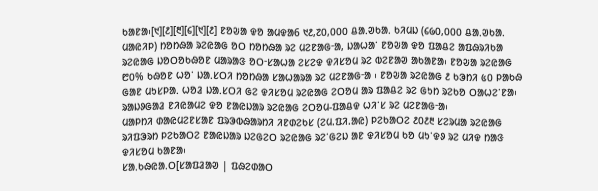ᱠᱟᱱᱟ᱾[᱑][᱒][᱓][᱔][᱑][᱒] ᱱᱚᱶᱟ ᱫᱚ ᱟᱢᱫᱟ6 ᱑᱒,᱗᱐,᱐᱐᱐ ᱪᱟᱹᱣᱠᱟᱹ ᱠᱤᱢᱡ (᱔᱙᱐,᱐᱐᱐ ᱪᱟᱹᱣᱠᱟᱹ ᱢᱟᱭᱤᱞ) ᱴᱚᱴᱷᱟ ᱨᱮᱭᱟᱜ ᱚᱛ ᱴᱚᱴᱷᱟ ᱨᱮ ᱢᱮᱱᱟᱜᱼᱟ, ᱡᱟᱦᱟᱸ ᱱᱚᱶᱟ ᱫᱚ ᱯᱟᱪᱮ ᱟᱯᱷᱨᱤᱠᱟ ᱨᱮᱭᱟᱜ ᱡᱚᱛᱚᱠᱷᱚᱱ ᱢᱟᱨᱟᱝ ᱚᱛᱼᱥᱟᱦᱟ ᱮᱥᱮᱫ ᱫᱤᱥᱚᱢ ᱨᱮ ᱵᱮᱱᱟᱣ ᱟᱠᱟᱱᱟ᱾ ᱱᱚᱶᱟ ᱨᱮᱭᱟᱜ ᱘᱐% ᱠᱷᱚᱱ ᱦᱚᱸ ᱡᱟᱹᱥᱛᱤ ᱴᱚᱴᱷᱟ ᱥᱟᱦᱟᱨᱟ ᱨᱮ ᱢᱮᱱᱟᱜᱼᱟ ᱾ ᱱᱚᱶᱟ ᱨᱮᱭᱟᱜ ᱒ ᱠᱳᱴᱤ ᱕᱐ ᱞᱟᱠᱷ ᱜᱟᱱ ᱢᱩᱥᱞᱟᱹ ᱦᱚᱲ ᱡᱟᱹᱥᱛᱤ ᱜᱮ ᱫᱤᱥᱚᱢ ᱨᱮᱭᱟᱜ ᱮᱛᱚᱢ ᱟᱨ ᱯᱟᱪᱮ ᱨᱮ ᱜᱩᱴ ᱨᱮᱠᱚ ᱛᱟᱦᱮᱸᱱᱟ᱾ ᱨᱟᱡᱽᱜᱟᱲ ᱱᱤᱭᱟᱢᱮ ᱫᱚ ᱱᱟᱭᱡᱟᱨ ᱨᱮᱭᱟᱜ ᱮᱛᱚᱢ-ᱯᱟᱪᱫ ᱦᱤᱸᱥ ᱨᱮ ᱢᱮᱱᱟᱜᱼᱟ᱾
ᱢᱟᱞᱴᱤ ᱰᱟᱭᱢᱮᱱᱥᱟᱱ ᱯᱨᱳᱵᱷᱟᱨᱴᱤ ᱤᱱᱰᱮᱠᱥ (ᱮᱢ.ᱯᱤ.ᱟᱭ) ᱞᱮᱠᱟᱛᱮ ᱒᱐᱒᱓ ᱥᱮᱨᱢᱟ ᱨᱮᱭᱟᱜ ᱨᱤᱯᱳᱨᱴ ᱞᱮᱠᱟᱛᱮ ᱱᱟᱭᱡᱟᱨ ᱡᱮᱜᱮᱛ ᱨᱮᱭᱟᱜ ᱨᱮᱸᱜᱮᱡ ᱟᱱ ᱫᱤᱥᱚᱢ ᱠᱚ ᱢᱩᱸᱫᱽ ᱨᱮ ᱢᱤᱫ ᱴᱟᱝ ᱫᱤᱥᱚᱢ ᱠᱟᱱᱟ᱾
ᱥᱟᱹᱠᱷᱭᱟᱹᱛ[ᱥᱟᱯᱲᱟᱣ | ᱯᱷᱮᱰᱟᱛ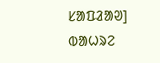ᱥᱟᱯᱲᱟᱣ]
ᱵᱟᱦᱨᱮ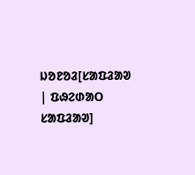ᱡᱚᱱᱚᱲ[ᱥᱟᱯᱲᱟᱣ | ᱯᱷᱮᱰᱟᱛ ᱥᱟᱯᱲᱟᱣ]